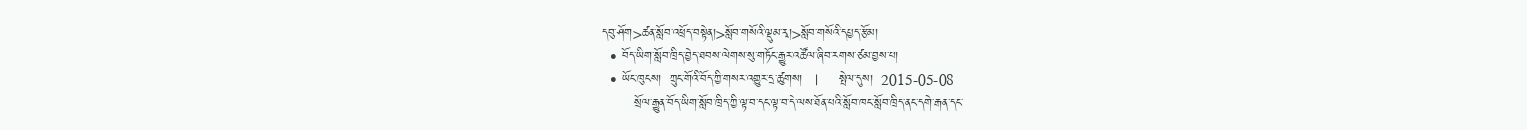དབུ་ཤོག>ཚན་སློབ་འཕྲོད་བསྟེན།>སློབ་གསོའི་ལྡུམ་རྭ།>སློབ་གསོའི་དཔྱད་རྩོམ།
  • བོད་ཡིག་སློབ་ཁྲིད་བྱེད་ཐབས་ལེགས་སུ་གཏོང་རྒྱུར་འཚོལ་ཞིབ་རགས་ཙམ་བྱས་པ།
  • ཡོང་ཁུངས།  ཀྲུང་གོའི་བོད་ཀྱི་གསར་འགྱུར་དྲ་ཚུགས།   |     སྤེལ་དུས།  2015-05-08
        སྲོལ་རྒྱུན་བོད་ཡིག་སློབ་ཁྲིད་ཀྱི་ལྟ་བ་དང་ལྟ་བ་དེ་ལས་ཐོན་པའི་སློབ་ཁང་སློབ་ཁྲིད་ནང་དགེ་རྒན་དང་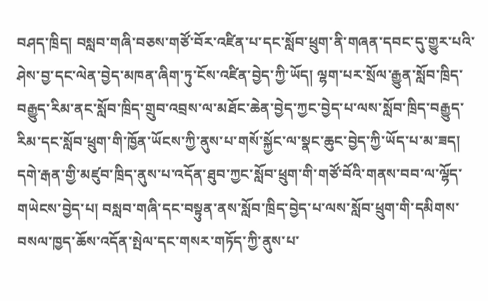བཤད་ཁྲིད། བསླབ་གཞི་བཅས་གཙོ་བོར་འཛིན་པ་དང་སློབ་ཕྲུག་ནི་གཞན་དབང་དུ་གྱུར་པའི་ཤེས་བྱ་དང་ལེན་བྱེད་མཁན་ཞིག་ཏུ་ངོས་འཛིན་བྱེད་ཀྱི་ཡོད། ལྷག་པར་སྲོལ་རྒྱུན་སློབ་ཁྲིད་བརྒྱུད་རིམ་ནང་སློབ་ཁྲིད་གྲུབ་འབྲས་ལ་མཐོང་ཆེན་བྱེད་ཀྱང་བྱེད་པ་ལས་སློབ་ཁྲིད་བརྒྱུད་རིམ་དང་སློབ་ཕྲུག་གི་ཁྱོན་ཡོངས་ཀྱི་ནུས་པ་གསོ་སྐྱོང་ལ་སྣང་ཆུང་བྱེད་ཀྱི་ཡོད་པ་མ་ཟད། དགེ་རྒན་གྱི་མཛུབ་ཁྲིད་ནུས་པ་འདོན་ཐུབ་ཀྱང་སློབ་ཕྲུག་གི་གཙོ་བོའི་གནས་བབ་ལ་ལྷོད་གཡེངས་བྱེད་པ། བསླབ་གཞི་དང་བསྟུན་ནས་སློབ་ཁྲིད་བྱེད་པ་ལས་སློབ་ཕྲུག་གི་དམིགས་བསལ་ཁྱད་ཆོས་འདོན་སྤེལ་དང་གསར་གཏོད་ཀྱི་ནུས་པ་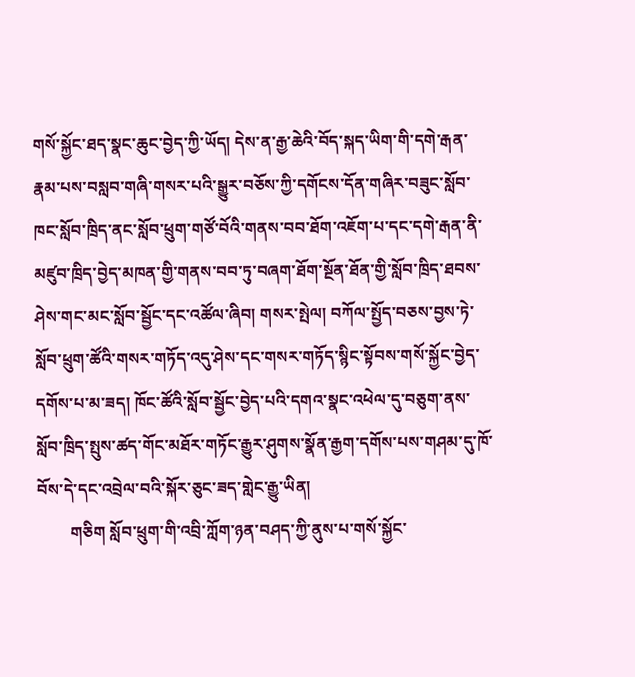གསོ་སྐྱོང་ཐད་སྣང་ཆུང་བྱེད་ཀྱི་ཡོད། དེས་ན་རྒྱ་ཆེའི་བོད་སྐད་ཡིག་གི་དགེ་རྒན་རྣམ་པས་བསླབ་གཞི་གསར་པའི་སྒྱུར་བཅོས་ཀྱི་དགོངས་དོན་གཞིར་བཟུང་སློབ་ཁང་སློབ་ཁྲིད་ནང་སློབ་ཕྲུག་གཙོ་བོའི་གནས་བབ་ཐོག་འཇོག་པ་དང་དགེ་རྒན་ནི་མཛུབ་ཁྲིད་བྱེད་མཁན་གྱི་གནས་བབ་ཏུ་བཞག་ཐོག་སྔོན་ཐོན་གྱི་སློབ་ཁྲིད་ཐབས་ཤེས་གང་མང་སློབ་སྦྱོང་དང་འཚོལ་ཞིབ། གསར་སྤེལ། བཀོལ་སྤྱོད་བཅས་བྱས་ཏེ་སློབ་ཕྲུག་ཚོའི་གསར་གཏོད་འདུ་ཤེས་དང་གསར་གཏོད་སྙིང་སྟོབས་གསོ་སྐྱོང་བྱེད་དགོས་པ་མ་ཟད། ཁོང་ཚོའི་སློབ་སྦྱོང་བྱེད་པའི་དགའ་སྣང་འཕེལ་དུ་བཅུག་ནས་སློབ་ཁྲིད་སྤུས་ཚད་གོང་མཐོར་གཏོང་རྒྱུར་ཤུགས་སྣོན་རྒྱག་དགོས་པས་གཤམ་དུ་ཁོ་བོས་དེ་དང་འབྲེལ་བའི་སྐོར་ཅུང་ཟད་གླེང་རྒྱུ་ཡིན།
        གཅིག སློབ་ཕྲུག་གི་འབྲི་ཀློག་ཉན་བཤད་ཀྱི་ནུས་པ་གསོ་སྐྱོང་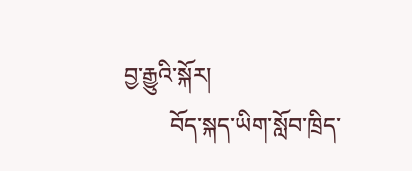བྱ་རྒྱུའི་སྐོར།
        བོད་སྐད་ཡིག་སློབ་ཁྲིད་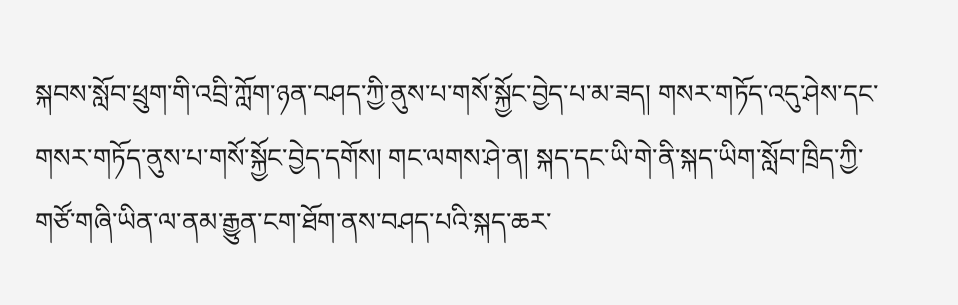སྐབས་སློབ་ཕྲུག་གི་འབྲི་ཀློག་ཉན་བཤད་ཀྱི་ནུས་པ་གསོ་སྐྱོང་བྱེད་པ་མ་ཟད། གསར་གཏོད་འདུ་ཤེས་དང་གསར་གཏོད་ནུས་པ་གསོ་སྐྱོང་བྱེད་དགོས། གང་ལགས་ཤེ་ན། སྐད་དང་ཡི་གེ་ནི་སྐད་ཡིག་སློབ་ཁྲིད་ཀྱི་གཙོ་གཞི་ཡིན་ལ་ནམ་རྒྱུན་ངག་ཐོག་ནས་བཤད་པའི་སྐད་ཆར་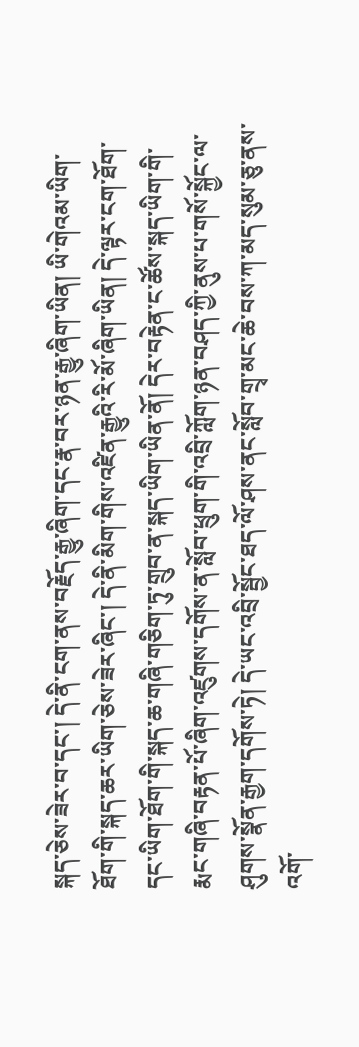སྐད་ཅེས་ཟེར་བ་དང་། དེ་ནི་ངག་ནས་བརྗོད་རྒྱུ་ཞིག་དང་རྣ་བར་ཉན་རྒྱུ་ཞིག་ཡིན། ཡི་གེའམ་ཡིག་ཐོག་གི་སྐད་ཆར་ཡིག་ཅེས་ཟེར་ཞིང་། དེ་ནི་མིག་གིས་འཛིན་རྒྱུའི་རི་མོ་ཞིག་ཡིན། དེ་ལྟར་ངག་ཐོག་དང་ཡིག་ཐོག་གི་སྐད་ཆ་གཞི་གཅིག་ཏུ་གྲུབ་ན་སྐད་ཡིག་ཡིན་ནོ། དེར་བརྟེན་ང་ཚོས་སྐད་ཡིག་གི་རྨང་གཞི་བརྟན་པོ་ཞིག་འཛུགས་དགོས་ན་སློབ་ཕྲུག་གི་འབྲི་ཀློག་ཉན་བཤད་ཀྱི་ནུས་པ་གསོ་སྐྱོང་ལ་ཤུགས་སྣོན་རྒྱག་དགོས་ཏེ། དེ་ཡང་འབྲི་སྦྱོང་ཐད་ལོ་ཤས་ནང་སློབ་གྲྭ་མང་ཆེ་བས་ཀ་མད་སུམ་ཅུ་ནས་འགོ་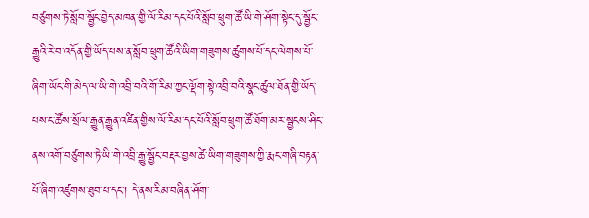བཙུགས་ཏེ་སློབ་སྦྱོང་བྱེད་མཁན་གྱི་ལོ་རིམ་དང་པོའི་སློབ་ཕྲུག་ཚོ་ཡི་གེ་ཤོག་སྟེང་དུ་སྦྱོང་རྒྱུའི་རེ་བ་འདོན་གྱི་ཡོད་པས་ན་སློབ་ཕྲུག་ཚོའི་ཡིག་གཟུགས་ཚུགས་པོ་དང་ལེགས་པོ་ཞིག་ཡོང་གི་མེད་ལ་ཡི་གེ་འབྲི་བའི་གོ་རིམ་ཀྱང་ལྡོག་སྟེ་འབྲི་བའི་སྣང་ཚུལ་ཐོན་གྱི་ཡོད་པས་ང་ཚོས་སྲོལ་རྒྱུན་རྒྱུན་འཛིན་གྱིས་ལོ་རིམ་དང་པོའི་སློབ་ཕྲུག་ཚོ་ཐོག་མར་སྦྱངས་ཤིང་ནས་འགོ་བཙུགས་ཏེ་ཡི་གེ་འབྲི་རྒྱུ་སྦྱོང་བརྡར་བྱས་ཚེ་ཡིག་གཟུགས་ཀྱི་རྨང་གཞི་བརྟན་པོ་ཞིག་འཛུགས་ཐུབ་པ་དང་། དེ་ནས་རིམ་བཞིན་ཤོག་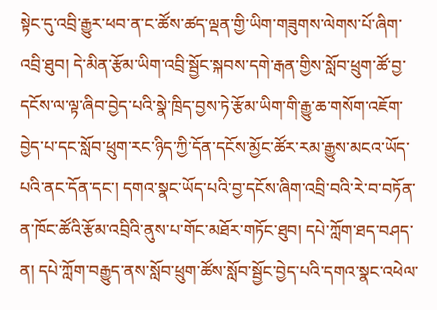སྟེང་དུ་འབྲི་རྒྱུར་ཕབ་ན་ང་ཚོས་ཚད་ལྡན་གྱི་ཡིག་གཟུགས་ལེགས་པོ་ཞིག་འབྲི་ཐུབ། དེ་མིན་རྩོམ་ཡིག་འབྲི་སྦྱོང་སྐབས་དགེ་རྒན་གྱིས་སློབ་ཕྲུག་ཚོ་བྱ་དངོས་ལ་ལྟ་ཞིབ་བྱེད་པའི་སྣེ་ཁྲིད་བྱས་ཏེ་རྩོམ་ཡིག་གི་རྒྱུ་ཆ་གསོག་འཇོག་བྱེད་པ་དང་སློབ་ཕྲུག་རང་ཉིད་ཀྱི་དོན་དངོས་མྱོང་ཚོར་རམ་རྒྱུས་མངའ་ཡོད་པའི་ནང་དོན་དང་། དགའ་སྣང་ཡོད་པའི་བྱ་དངོས་ཞིག་འབྲི་བའི་རེ་བ་བཏོན་ན་ཁོང་ཚོའི་རྩོམ་འབྲིའི་ནུས་པ་གོང་མཐོར་གཏོང་ཐུབ། དཔེ་ཀློག་ཐད་བཤད་ན། དཔེ་ཀློག་བརྒྱུད་ནས་སློབ་ཕྲུག་ཚོས་སློབ་སྦྱོང་བྱེད་པའི་དགའ་སྣང་འཕེལ་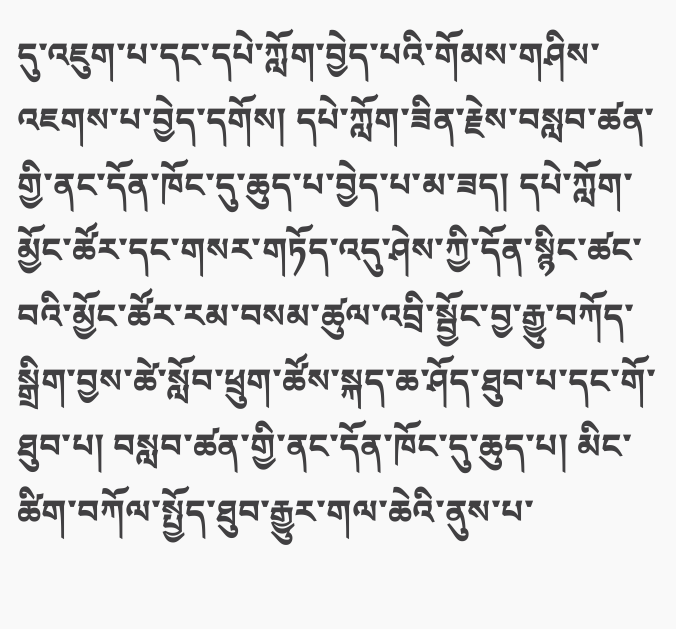དུ་འཇུག་པ་དང་དཔེ་ཀློག་བྱེད་པའི་གོམས་གཤིས་འཇགས་པ་བྱེད་དགོས། དཔེ་ཀློག་ཟིན་རྗེས་བསླབ་ཚན་གྱི་ནང་དོན་ཁོང་དུ་ཆུད་པ་བྱེད་པ་མ་ཟད། དཔེ་ཀློག་མྱོང་ཚོར་དང་གསར་གཏོད་འདུ་ཤེས་ཀྱི་དོན་སྙིང་ཚང་བའི་མྱོང་ཚོར་རམ་བསམ་ཚུལ་འབྲི་སྦྱོང་བྱ་རྒྱུ་བཀོད་སྒྲིག་བྱས་ཚེ་སློབ་ཕྲུག་ཚོས་སྐད་ཆ་ཤོད་ཐུབ་པ་དང་གོ་ཐུབ་པ། བསླབ་ཚན་གྱི་ནང་དོན་ཁོང་དུ་ཆུད་པ། མིང་ཚིག་བཀོལ་སྤྱོད་ཐུབ་རྒྱུར་གལ་ཆེའི་ནུས་པ་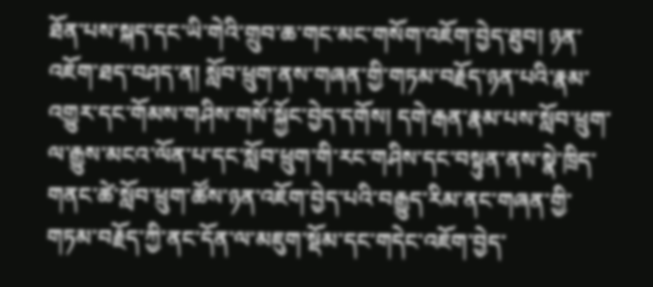ཐོན་པས་སྐད་དང་ཡི་གེའི་གྲུབ་ཆ་གང་མང་གསོག་འཇོག་བྱེད་ཐུབ། ཉན་འཇོག་ཐད་བཤད་ན། སློབ་ཕྲུག་ནས་གཞན་གྱི་གཏམ་བརྗོད་ཉན་པའི་རྣམ་འགྱུར་དང་གོམས་གཤིས་གསོ་སྐྱོང་བྱེད་དགོས། དགེ་རྒན་རྣམ་པས་སློབ་ཕྲུག་ལ་རྒྱུས་མངའ་ལོན་པ་དང་སློབ་ཕྲུག་གི་རང་གཤིས་དང་བསྟུན་ནས་སྣེ་ཁྲིད་གནང་ཚེ་སློབ་ཕྲུག་ཚོས་ཉན་འཇོག་བྱེད་པའི་བརྒྱུད་རིམ་ནང་གཞན་གྱི་གཏམ་བརྗོད་ཀྱི་ནང་དོན་ལ་མཇུག་སྡོམ་དང་གདེང་འཇོག་བྱེད་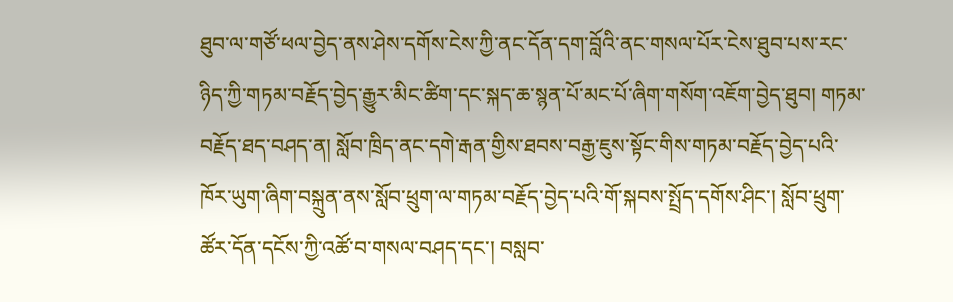ཐུབ་ལ་གཙོ་ཕལ་བྱེད་ནས་ཤེས་དགོས་ངེས་ཀྱི་ནང་དོན་དག་བློའི་ནང་གསལ་པོར་ངེས་ཐུབ་པས་རང་ཉིད་ཀྱི་གཏམ་བརྗོད་བྱེད་རྒྱུར་མིང་ཚིག་དང་སྐད་ཆ་སྙན་པོ་མང་པོ་ཞིག་གསོག་འཇོག་བྱེད་ཐུབ། གཏམ་བརྗོད་ཐད་བཤད་ན། སློབ་ཁྲིད་ནང་དགེ་རྒན་གྱིས་ཐབས་བརྒྱ་ཇུས་སྟོང་གིས་གཏམ་བརྗོད་བྱེད་པའི་ཁོར་ཡུག་ཞིག་བསྐྲུན་ནས་སློབ་ཕྲུག་ལ་གཏམ་བརྗོད་བྱེད་པའི་གོ་སྐབས་སྤྲོད་དགོས་ཤིང་། སློབ་ཕྲུག་ཚོར་དོན་དངོས་ཀྱི་འཚོ་བ་གསལ་བཤད་དང་། བསླབ་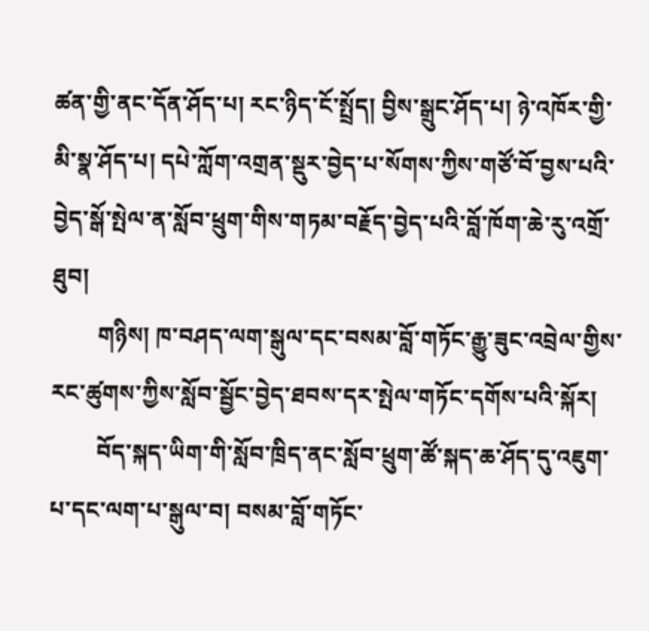ཚན་གྱི་ནང་དོན་ཤོད་པ། རང་ཉིད་ངོ་སྤྲོད། བྱིས་སྒྲུང་ཤོད་པ། ཉེ་འཁོར་གྱི་མི་སྣ་ཤོད་པ། དཔེ་ཀློག་འགྲན་སྡུར་བྱེད་པ་སོགས་ཀྱིས་གཙོ་བོ་བྱས་པའི་བྱེད་སྒོ་སྤེལ་ན་སློབ་ཕྲུག་གིས་གཏམ་བརྗོད་བྱེད་པའི་བློ་ཁོག་ཆེ་རུ་འགྲོ་ཐུབ།
        གཉིས། ཁ་བཤད་ལག་སྒུལ་དང་བསམ་བློ་གཏོང་རྒྱུ་ཟུང་འབྲེལ་གྱིས་རང་ཚུགས་ཀྱིས་སློབ་སྦྱོང་བྱེད་ཐབས་དར་སྤེལ་གཏོང་དགོས་པའི་སྐོར།
        བོད་སྐད་ཡིག་གི་སློབ་ཁྲིད་ནང་སློབ་ཕྲུག་ཚོ་སྐད་ཆ་ཤོད་དུ་འཇུག་པ་དང་ལག་པ་སྒུལ་བ། བསམ་བློ་གཏོང་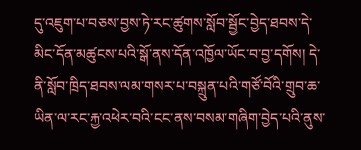དུ་འཇུག་པ་བཅས་བྱས་ཏེ་རང་ཚུགས་སློབ་སྦྱོང་བྱེད་ཐབས་དེ་མིང་དོན་མཚུངས་པའི་སྒོ་ནས་དོན་འཁྱོལ་ཡོང་བ་བྱ་དགོས། དེ་ནི་སློབ་ཁྲིད་ཐབས་ལམ་གསར་པ་བསྐྲུན་པའི་གཙོ་བོའི་གྲུབ་ཆ་ཡིན་ལ་རང་རྐྱ་འཕེར་བའི་ངང་ནས་བསམ་གཞིག་བྱེད་པའི་ནུས་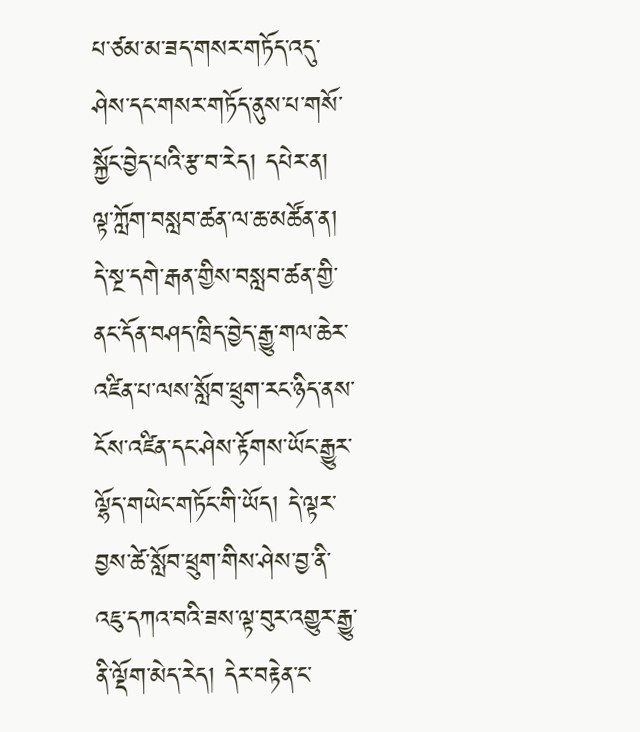པ་ཙམ་མ་ཟད་གསར་གཏོད་འདུ་ཤེས་དང་གསར་གཏོད་ནུས་པ་གསོ་སྐྱོང་བྱེད་པའི་རྩ་བ་རེད། དཔེར་ན། ལྟ་ཀློག་བསླབ་ཚན་ལ་ཆ་མཚོན་ན། དེ་སྔ་དགེ་རྒན་གྱིས་བསླབ་ཚན་གྱི་ནང་དོན་བཤད་ཁྲིད་བྱེད་རྒྱུ་གལ་ཆེར་འཛིན་པ་ལས་སློབ་ཕྲུག་རང་ཉིད་ནས་ངོས་འཛིན་དང་ཤེས་རྟོགས་ཡོང་རྒྱུར་ལྷོད་གཡེང་གཏོང་གི་ཡོད། དེ་ལྟར་བྱས་ཚེ་སློབ་ཕྲུག་གིས་ཤེས་བྱ་ནི་འཇུ་དཀའ་བའི་ཟས་ལྟ་བུར་འགྱུར་རྒྱུ་ནི་ལྡོག་མེད་རེད། དེར་བརྟེན་ང་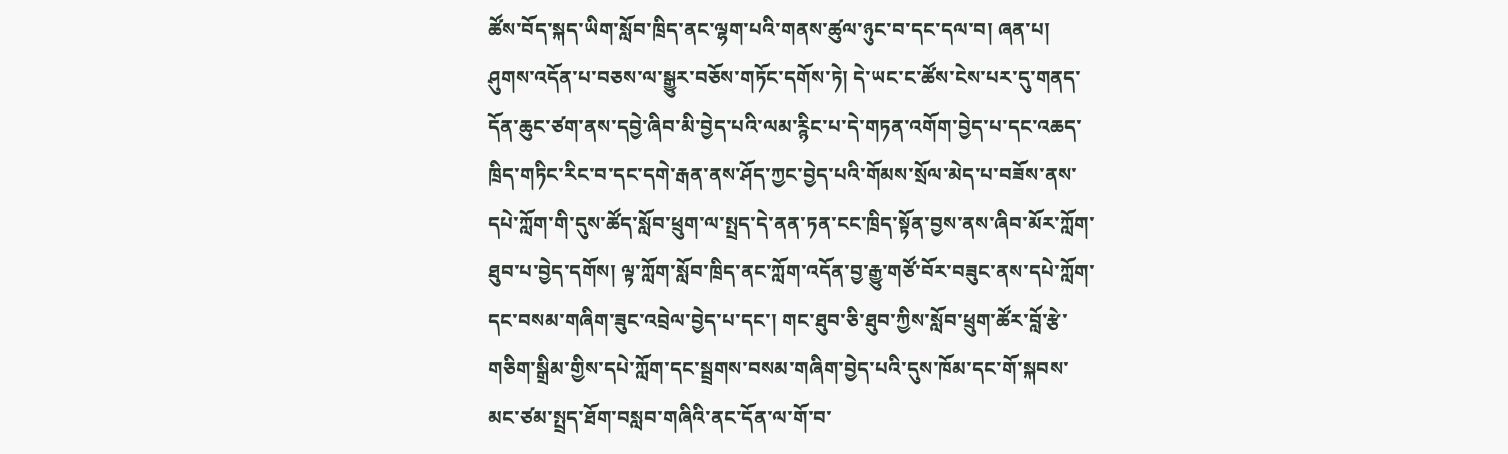ཚོས་བོད་སྐད་ཡིག་སློབ་ཁྲིད་ནང་ལྷག་པའི་གནས་ཚུལ་ཉུང་བ་དང་དལ་བ། ཞན་པ། ཤུགས་འདོན་པ་བཅས་ལ་སྒྱུར་བཅོས་གཏོང་དགོས་ཏེ། དེ་ཡང་ང་ཚོས་ངེས་པར་དུ་གནད་དོན་ཆུང་ཙག་ནས་དབྱེ་ཞིབ་མི་བྱེད་པའི་ལམ་ཪྙིང་པ་དེ་གཏན་འགོག་བྱེད་པ་དང་འཆད་ཁྲིད་གཏིང་རིང་བ་དང་དགེ་རྒན་ནས་ཤོད་ཀྱང་བྱེད་པའི་གོམས་སྲོལ་མེད་པ་བཟོས་ནས་དཔེ་ཀློག་གི་དུས་ཚོད་སློབ་ཕྲུག་ལ་སྤྲད་དེ་ནན་ཏན་ངང་ཁྲིད་སྟོན་བྱས་ནས་ཞིབ་མོར་ཀློག་ཐུབ་པ་བྱེད་དགོས། ལྟ་ཀློག་སློབ་ཁྲིད་ནང་ཀློག་འདོན་བྱ་རྒྱུ་གཙོ་བོར་བཟུང་ནས་དཔེ་ཀློག་དང་བསམ་གཞིག་ཟུང་འབྲེལ་བྱེད་པ་དང་། གང་ཐུབ་ཅི་ཐུབ་ཀྱིས་སློབ་ཕྲུག་ཚོར་བློ་རྩེ་གཅིག་སྒྲིམ་གྱིས་དཔེ་ཀློག་དང་སྦྲགས་བསམ་གཞིག་བྱེད་པའི་དུས་ཁོམ་དང་གོ་སྐབས་མང་ཙམ་སྤྲད་ཐོག་བསླབ་གཞིའི་ནང་དོན་ལ་གོ་བ་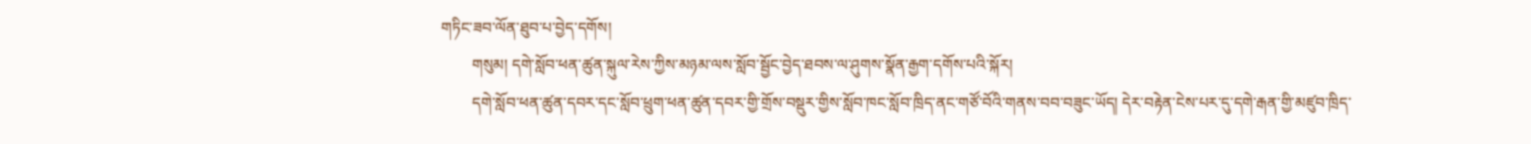གཏིང་ཟབ་ལོན་ཐུབ་པ་བྱེད་དགོས།
        གསུམ། དགེ་སློབ་ཕན་ཚུན་སྐུལ་རེས་ཀྱིས་མཉམ་ལས་སློབ་སྦྱོང་བྱེད་ཐབས་ལ་ཤུགས་སྣོན་རྒྱག་དགོས་པའི་སྐོར།
        དགེ་སློབ་ཕན་ཚུན་དབར་དང་སློབ་ཕྲུག་ཕན་ཚུན་དབར་གྱི་གྲོས་བསྡུར་གྱིས་སློབ་ཁང་སློབ་ཁྲིད་ནང་གཙོ་བོའི་གནས་བབ་བཟུང་ཡོད། དེར་བརྟེན་ངེས་པར་དུ་དགེ་རྒན་གྱི་མཛུབ་ཁྲིད་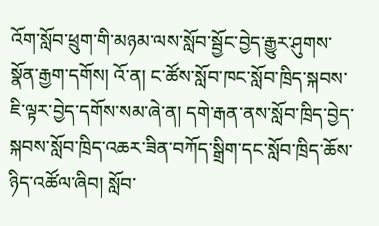འོག་སློབ་ཕྲུག་གི་མཉམ་ལས་སློབ་སྦྱོང་བྱེད་རྒྱུར་ཤུགས་སྣོན་རྒྱག་དགོས། འོ་ན། ང་ཚོས་སློབ་ཁང་སློབ་ཁྲིད་སྐབས་ཇི་ལྟར་བྱེད་དགོས་སམ་ཞེ་ན། དགེ་རྒན་ནས་སློབ་ཁྲིད་བྱེད་སྐབས་སློབ་ཁྲིད་འཆར་ཟིན་བཀོད་སྒྲིག་དང་སློབ་ཁྲིད་ཆོས་ཉིད་འཚོལ་ཞིབ། སློབ་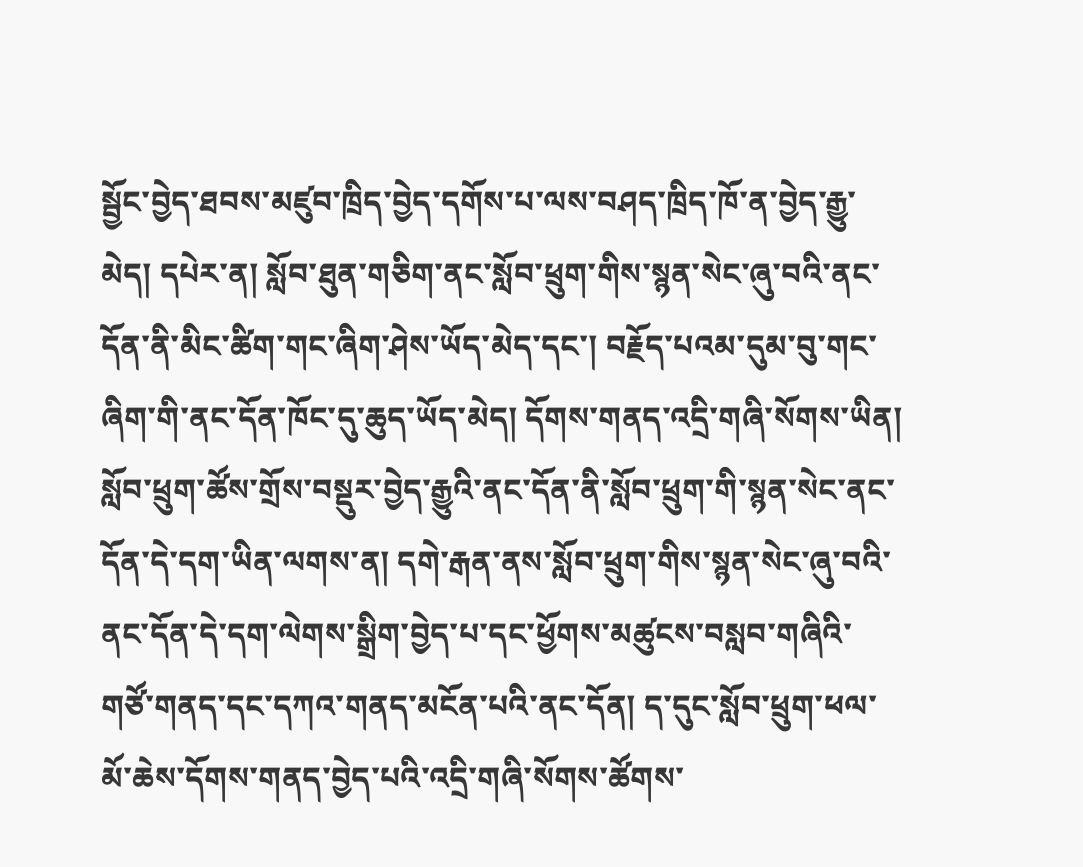སྦྱོང་བྱེད་ཐབས་མཛུབ་ཁྲིད་བྱེད་དགོས་པ་ལས་བཤད་ཁྲིད་ཁོ་ན་བྱེད་རྒྱུ་མེད། དཔེར་ན། སློབ་ཐུན་གཅིག་ནང་སློབ་ཕྲུག་གིས་སྙན་སེང་ཞུ་བའི་ནང་དོན་ནི་མིང་ཚིག་གང་ཞིག་ཤེས་ཡོད་མེད་དང་། བརྗོད་པའམ་དུམ་བུ་གང་ཞིག་གི་ནང་དོན་ཁོང་དུ་ཆུད་ཡོད་མེད། དོགས་གནད་འདྲི་གཞི་སོགས་ཡིན། སློབ་ཕྲུག་ཚོས་གྲོས་བསྡུར་བྱེད་རྒྱུའི་ནང་དོན་ནི་སློབ་ཕྲུག་གི་སྙན་སེང་ནང་དོན་དེ་དག་ཡིན་ལགས་ན། དགེ་རྒན་ནས་སློབ་ཕྲུག་གིས་སྙན་སེང་ཞུ་བའི་ནང་དོན་དེ་དག་ལེགས་སྒྲིག་བྱེད་པ་དང་ཕྱོགས་མཚུངས་བསླབ་གཞིའི་གཙོ་གནད་དང་དཀའ་གནད་མངོན་པའི་ནང་དོན། ད་དུང་སློབ་ཕྲུག་ཕལ་མོ་ཆེས་དོགས་གནད་བྱེད་པའི་འདྲི་གཞི་སོགས་ཚོགས་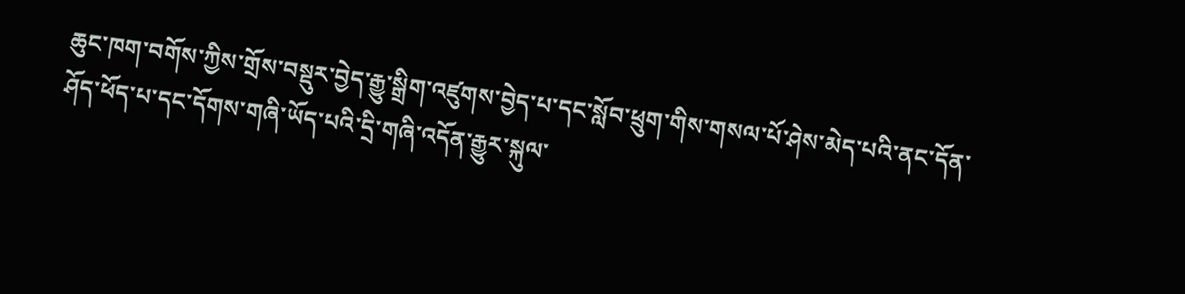ཆུང་ཁག་བགོས་ཀྱིས་གྲོས་བསྡུར་བྱེད་རྒྱུ་སྒྲིག་འཛུགས་བྱེད་པ་དང་སློབ་ཕྲུག་གིས་གསལ་པོ་ཤེས་མེད་པའི་ནང་དོན་ཤོད་ཕོད་པ་དང་དོགས་གཞི་ཡོད་པའི་དྲི་གཞི་འདོན་རྒྱུར་སྐུལ་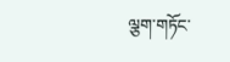ལྕག་གཏོང་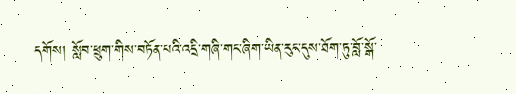དགོས། སློབ་ཕྲུག་གིས་བཏོན་པའི་འདྲི་གཞི་གང་ཞིག་ཡིན་རུང་དུས་ཐོག་ཏུ་བློ་སྒོ་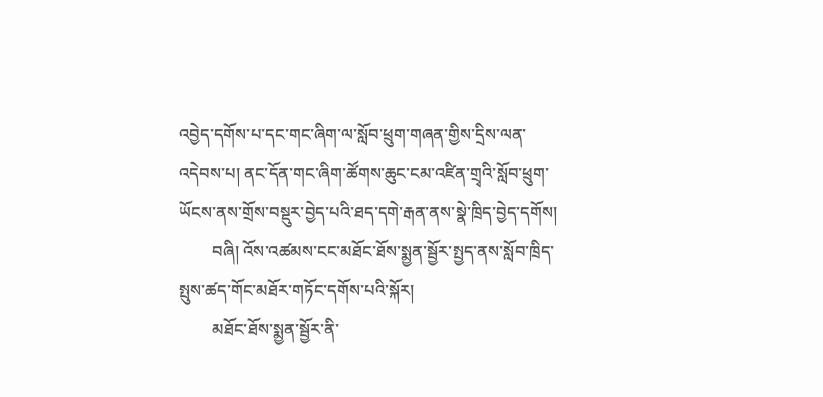འབྱེད་དགོས་པ་དང་གང་ཞིག་ལ་སློབ་ཕྲུག་གཞན་གྱིས་དྲིས་ལན་འདེབས་པ། ནང་དོན་གང་ཞིག་ཚོགས་ཆུང་ངམ་འཛིན་གྲྭའི་སློབ་ཕྲུག་ཡོངས་ནས་གྲོས་བསྡུར་བྱེད་པའི་ཐད་དགེ་རྒན་ནས་སྣེ་ཁྲིད་བྱེད་དགོས།
        བཞི། འོས་འཚམས་ངང་མཐོང་ཐོས་སྨྱན་སྦྱོར་སྤྱད་ནས་སློབ་ཁྲིད་སྤུས་ཚད་གོང་མཐོར་གཏོང་དགོས་པའི་སྐོར།
        མཐོང་ཐོས་སྨྱན་སྦྱོར་ནི་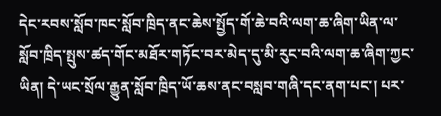དེང་རབས་སློབ་ཁང་སློབ་ཁྲིད་ནང་ཆེས་སྤྱོད་གོ་ཆེ་བའི་ལག་ཆ་ཞིག་ཡིན་ལ་སློབ་ཁྲིད་སྤུས་ཚད་གོང་མཐོར་གཏོང་བར་མེད་དུ་མི་རུང་བའི་ལག་ཆ་ཞིག་ཀྱང་ཡིན། དེ་ཡང་སྲོལ་རྒྱུན་སློབ་ཁྲིད་ཡོ་ཆས་ནང་བསླབ་གཞི་དང་ནག་པང་། པར་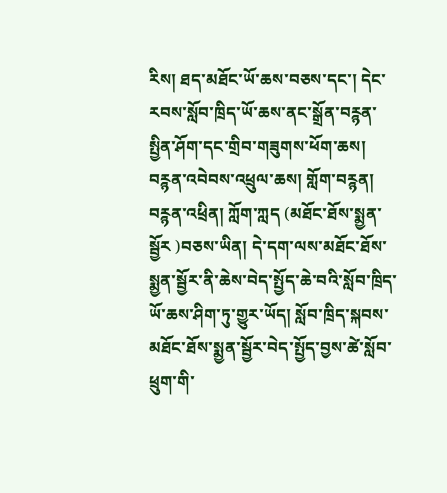རིས། ཐད་མཐོང་ཡོ་ཆས་བཅས་དང་། དེང་རབས་སློབ་ཁྲིད་ཡོ་ཆས་ནང་སྒྲོན་བཪྙན་སྤྱིན་ཤོག་དང་གྲིབ་གཟུགས་ཕོག་ཆས། བཪྙན་འབེབས་འཕྲུལ་ཆས། གློག་བཪྙན། བཪྙན་འཕྲིན། ཀློག་ཀླད (མཐོང་ཐོས་སྨྱན་སྦྱོར )བཅས་ཡིན། དེ་དག་ལས་མཐོང་ཐོས་སྨྱན་སྦྱོར་ནི་ཆེས་བེད་སྤྱོད་ཆེ་བའི་སློབ་ཁྲིད་ཡོ་ཆས་ཤིག་ཏུ་གྱུར་ཡོད། སློབ་ཁྲིད་སྐབས་མཐོང་ཐོས་སྨྱན་སྦྱོར་བེད་སྤྱོད་བྱས་ཚེ་སློབ་ཕྲུག་གི་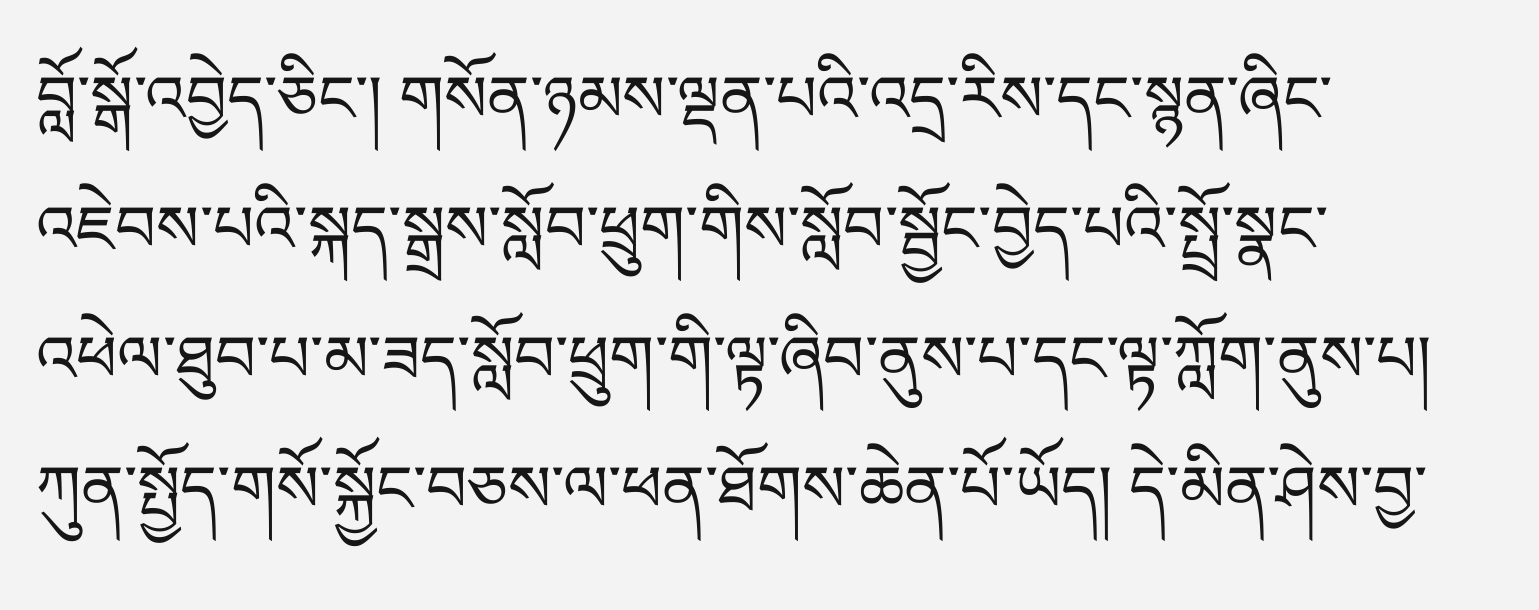བློ་སྒོ་འབྱེད་ཅིང་། གསོན་ཉམས་ལྡན་པའི་འདྲ་རིས་དང་སྙན་ཞིང་འཇེབས་པའི་སྐད་སྒྲས་སློབ་ཕྲུག་གིས་སློབ་སྦྱོང་བྱེད་པའི་སྤྲོ་སྣང་འཕེལ་ཐུབ་པ་མ་ཟད་སློབ་ཕྲུག་གི་ལྟ་ཞིབ་ནུས་པ་དང་ལྟ་ཀློག་ནུས་པ། ཀུན་སྤྱོད་གསོ་སྐྱོང་བཅས་ལ་ཕན་ཐོགས་ཆེན་པོ་ཡོད། དེ་མིན་ཤེས་བྱ་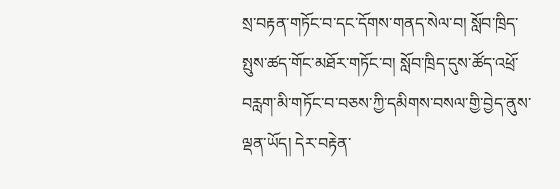སྲ་བརྟན་གཏོང་བ་དང་དོགས་གནད་སེལ་བ། སློབ་ཁྲིད་སྤུས་ཚད་གོང་མཐོར་གཏོང་བ། སློབ་ཁྲིད་དུས་ཚོད་འཕྲོ་བརླག་མི་གཏོང་བ་བཅས་ཀྱི་དམིགས་བསལ་གྱི་བྱེད་ནུས་ལྡན་ཡོད། དེར་བརྟེན་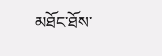མཐོང་ཐོས་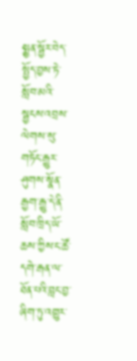སྨྱན་སྦྱོར་བེད་སྤྱོད་བྱས་ཏེ་སློབ་མའི་སྦྱངས་འབྲས་ལེགས་སུ་གཏོང་རྒྱུར་ཤུགས་སྣོན་རྒྱག་རྒྱུ་དེ་ནི་སློབ་ཁྲིད་ཡོ་ཆས་ཀྱིས་ང་ཚོ་དགེ་རྒན་ལ་ཐོན་པའི་བླང་བྱ་ཞིག་ཏུ་འགྱུར་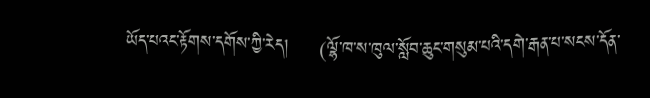ཡོད་པའང་རྟོགས་དགོས་ཀྱི་རེད།     (ལྷོ་ཁ་ས་ཁུལ་སློབ་ཆུང་གསུམ་པའི་དགེ་རྒན་པ་སངས་དོན་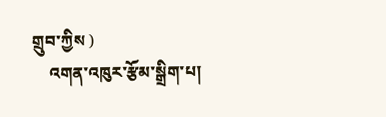གྲུབ་ཀྱིས )
    འགན་འཁུར་རྩོམ་སྒྲིག་པ།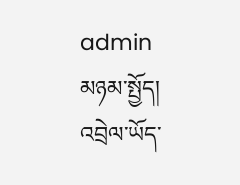admin
མཉམ་སྤྱོད།
འབྲེལ་ཡོད་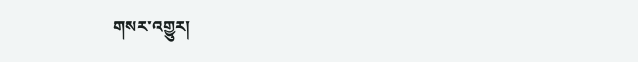གསར་འགྱུར།